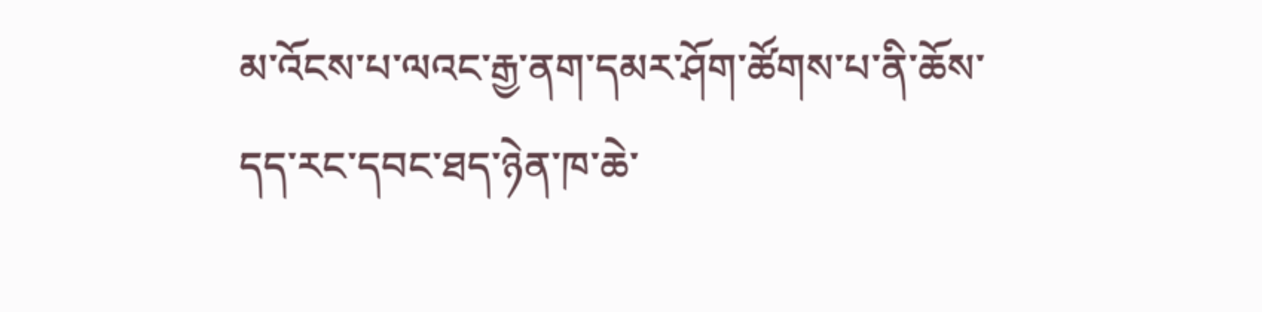མ་འོངས་པ་ལའང་རྒྱ་ནག་དམར་ཤོག་ཚོགས་པ་ནི་ཆོས་དད་རང་དབང་ཐད་ཉེན་ཁ་ཆེ་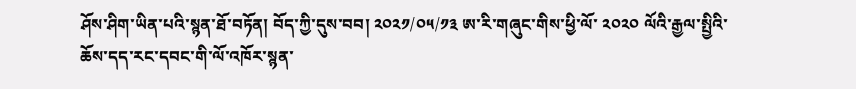ཤོས་ཤིག་ཡིན་པའི་སྙན་ཐོ་བཏོན། བོད་ཀྱི་དུས་བབ། ༢༠༢༡/༠༥/༡༣ ཨ་རི་གཞུང་གིས་ཕྱི་ལོ་ ༢༠༢༠ ལོའི་རྒྱལ་སྤྱིའི་ཆོས་དད་རང་དབང་གི་ལོ་འཁོར་སྙན་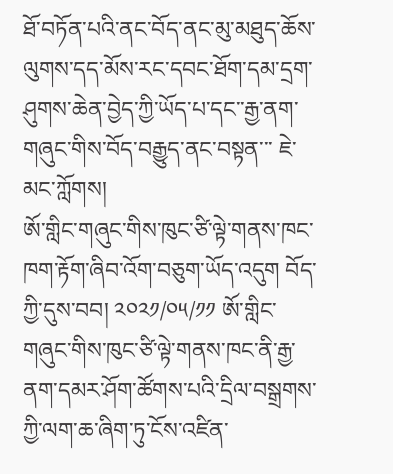ཐོ་བཏོན་པའི་ནང་བོད་ནང་མུ་མཐུད་ཆོས་ལུགས་དད་མོས་རང་དབང་ཐོག་དམ་དྲག་ཤུགས་ཆེན་བྱེད་ཀྱི་ཡོད་པ་དང་་རྒྱ་ནག་གཞུང་གིས་བོད་བརྒྱུད་ནང་བསྟན་་་ ཇེ་མང་ཀློགས།
ཨོ་གླིང་གཞུང་གིས་ཁུང་ཙི་ལྟེ་གནས་ཁང་ཁག་རྟོག་ཞིབ་འོག་བཅུག་ཡོད་འདུག བོད་ཀྱི་དུས་བབ། ༢༠༢༡/༠༥/༡༡ ཨོ་གླིང་གཞུང་གིས་ཁུང་ཙི་ལྟེ་གནས་ཁང་ནི་རྒྱ་ནག་དམར་ཤོག་ཚོགས་པའི་དྲིལ་བསྒྲགས་ཀྱི་ལག་ཆ་ཞིག་ཏུ་ངོས་འཛིན་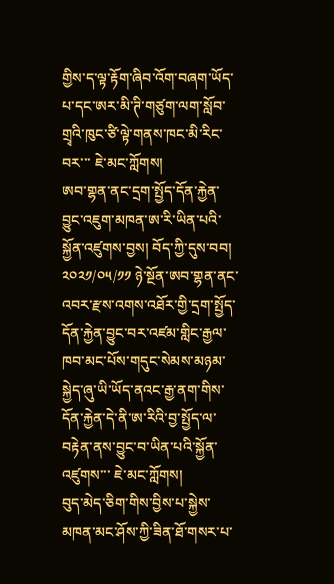གྱིས་ད་ལྟ་རྟོག་ཞིབ་འོག་བཞག་ཡོད་པ་དང་ཨར་མི་ཊི་གཙུག་ལག་སློབ་གྲྭའི་ཁུང་ཙི་ལྟེ་གནས་ཁང་མི་རིང་བར་་་ ཇེ་མང་ཀློགས།
ཨབ་གྷན་ནང་དྲག་སྤྱོད་དོན་རྐྱེན་བྱུང་འཇུག་མཁན་ཨ་རི་ཡིན་པའི་སྐྱོན་འཛུགས་བྱས། བོད་ཀྱི་དུས་བབ། ༢༠༢༡/༠༥/༡༡ ཉེ་སྔོན་ཨབ་གྷན་ནང་འབར་རྫས་འགས་འཐོར་གྱི་དྲག་སྤྱོད་དོན་རྐྱེན་བྱུང་བར་འཛམ་གླིང་རྒྱལ་ཁབ་མང་པོས་གདུང་སེམས་མཉམ་སྐྱེད་ཞུ་ཡི་ཡོད་ནའང་རྒྱ་ནག་གིས་དོན་རྐྱེན་དེ་ནི་ཨ་རིའི་བྱ་སྤྱོད་ལ་བརྟེན་ནས་བྱུང་བ་ཡིན་པའི་སྐྱོན་འཛུགས་་་ ཇེ་མང་ཀློགས།
བུད་མེད་ཅིག་གིས་བྱིས་པ་སྐྱེས་མཁན་མང་ཤོས་ཀྱི་ཟིན་ཐོ་གསར་པ་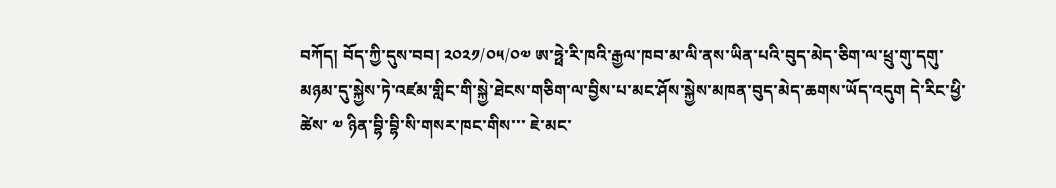བཀོད། བོད་ཀྱི་དུས་བབ། ༢༠༢༡/༠༥/༠༧ ཨ་ཧྥེ་རི་ཁའི་རྒྱལ་ཁབ་མ་ལི་ནས་ཡིན་པའི་བུད་མེད་ཅིག་ལ་ཕྲུ་གུ་དགུ་མཉམ་དུ་སྐྱེས་ཏེ་འཛམ་གླིང་གི་སྐྱེ་ཐེངས་གཅིག་ལ་བྱིས་པ་མང་ཤོས་སྐྱེས་མཁན་བུད་མེད་ཆགས་ཡོད་འདུག དེ་རིང་ཕྱི་ཚེས་ ༧ ཉིན་བྷི་བྷི་སི་གསར་ཁང་གིས་་་ ཇེ་མང་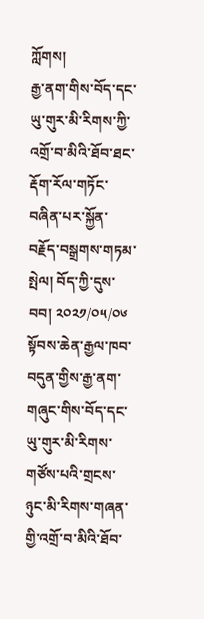ཀློགས།
རྒྱ་ནག་གིས་བོད་དང་ཡུ་གུར་མི་རིགས་ཀྱི་འགྲོ་བ་མིའི་ཐོབ་ཐང་རྡོག་རོལ་གཏོང་བཞིན་པར་སྐྱོན་བརྗོད་བསྒྲགས་གཏམ་སྤེལ། བོད་ཀྱི་དུས་བབ། ༢༠༢༡/༠༥/༠༦ སྟོབས་ཆེན་རྒྱལ་ཁབ་བདུན་གྱིས་རྒྱ་ནག་གཞུང་གིས་བོད་དང་ཡུ་གུར་མི་རིགས་གཙོས་པའི་གྲངས་ཉུང་མི་རིགས་གཞན་གྱི་འགྲོ་བ་མིའི་ཐོབ་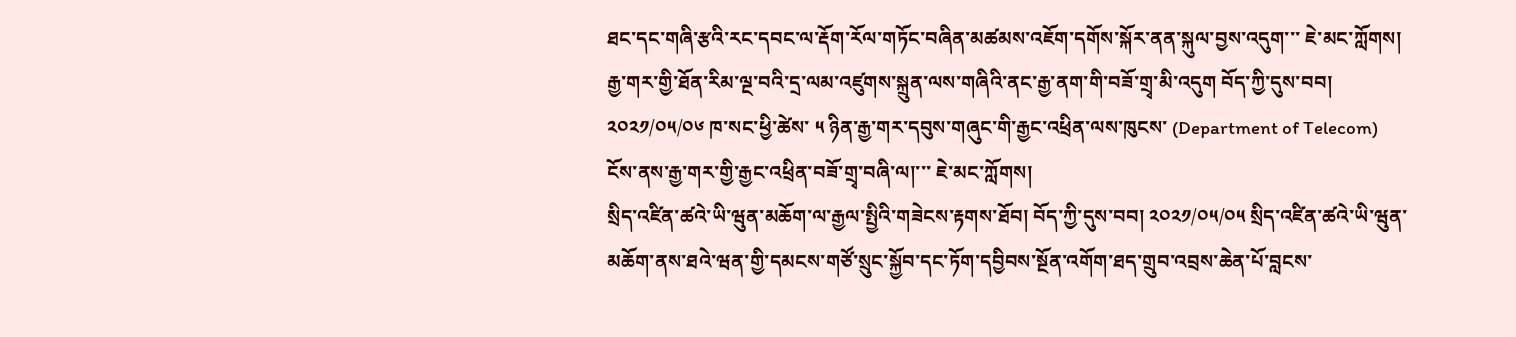ཐང་དང་གཞི་རྩའི་རང་དབང་ལ་རྡོག་རོལ་གཏོང་བཞིན་མཚམས་འཇོག་དགོས་སྐོར་ནན་སྐུལ་བྱས་འདུག་་་ ཇེ་མང་ཀློགས།
རྒྱ་གར་གྱི་ཐོན་རིམ་ལྔ་བའི་དྲ་ལམ་འཛུགས་སྐྲུན་ལས་གཞིའི་ནང་རྒྱ་ནག་གི་བཟོ་གྲྭ་མི་འདུག བོད་ཀྱི་དུས་བབ། ༢༠༢༡/༠༥/༠༦ ཁ་སང་ཕྱི་ཚེས་ ༥ ཉིན་རྒྱ་གར་དབུས་གཞུང་གི་རྒྱང་འཕྲིན་ལས་ཁུངས་ (Department of Telecom) ངོས་ནས་རྒྱ་གར་གྱི་རྒྱང་འཕྲིན་བཟོ་གྲྭ་བཞི་ལ།་་་ ཇེ་མང་ཀློགས།
སྲིད་འཛིན་ཚའེ་ཡི་ཝུན་མཆོག་ལ་རྒྱལ་སྤྱིའི་གཟེངས་རྟགས་ཐོབ། བོད་ཀྱི་དུས་བབ། ༢༠༢༡/༠༥/༠༥ སྲིད་འཛིན་ཚའེ་ཡི་ཝུན་མཆོག་ནས་ཐའེ་ཝན་གྱི་དམངས་གཙོ་སྲུང་སྐྱོབ་དང་ཏོག་དབྱིབས་སྔོན་འགོག་ཐད་གྲུབ་འབྲས་ཆེན་པོ་བླངས་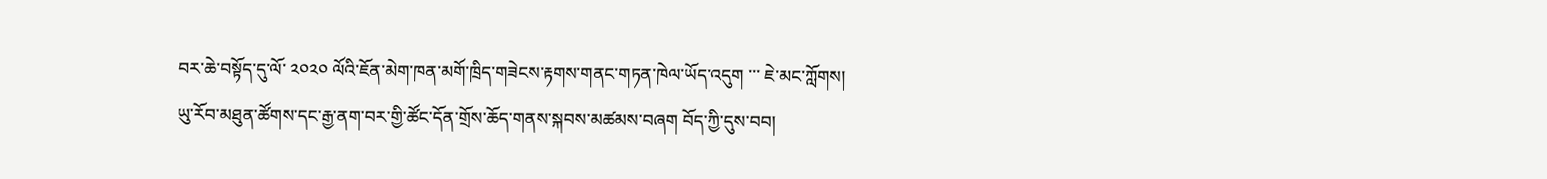བར་ཆེ་བསྟོད་དུ་ལོ་ ༢༠༢༠ ལོའི་ཇོན་མེག་ཁན་མགོ་ཁྲིད་གཟེངས་རྟགས་གནང་གཏན་ཁེལ་ཡོད་འདུག ་་་ ཇེ་མང་ཀློགས།
ཡུ་རོབ་མཐུན་ཚོགས་དང་རྒྱ་ནག་བར་གྱི་ཚོང་དོན་གྲོས་ཆོད་གནས་སྐབས་མཚམས་བཞག བོད་ཀྱི་དུས་བབ།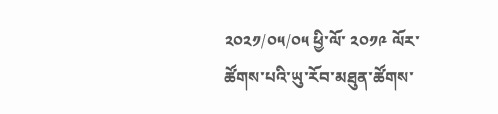༢༠༢༡/༠༥/༠༥ ཕྱི་ལོ་ ༢༠༡༩ ལོར་ཚོགས་པའི་ཡུ་རོབ་མཐུན་ཚོགས་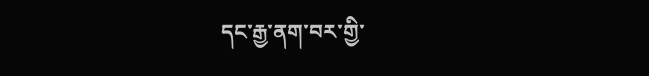དང་རྒྱ་ནག་བར་གྱི་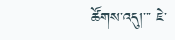ཚོགས་འདུ།་་་ ཇེ་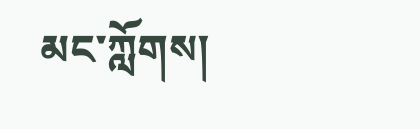མང་ཀློགས།